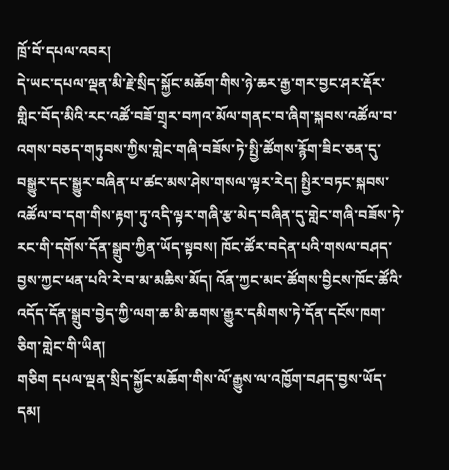ཁྲོ་བོ་དཔལ་འབར།
དེ་ཡང་དཔལ་ལྡན་མི་རྗེ་སྲིད་སྐྱོང་མཆོག་གིས་ཉེ་ཆར་རྒྱ་གར་བྱང་ཤར་རྡོར་གླིང་བོད་མིའི་རང་འཚོ་བཟོ་གྲྭར་བཀའ་མོལ་གནང་བ་ཞིག་སྐབས་འཚོལ་བ་འགས་བཅད་གཏུབས་ཀྱིས་གླེང་གཞི་བཟོས་ཏེ་སྤྱི་ཚོགས་རྙོག་ཟིང་ཅན་དུ་བསྒྱུར་དང་སྒྱུར་བཞིན་པ་ཚང་མས་ཤེས་གསལ་ལྟར་རེད། སྤྱིར་བཏང་སྐབས་འཚོལ་བ་དག་གིས་རྟག་ཏུ་འདི་ལྟར་གཞི་རྩ་མེད་བཞིན་དུ་གླེང་གཞི་བཟོས་ཏེ་རང་གི་དགོས་དོན་སྒྲུབ་ཀྱིན་ཡོད་སྟབས། ཁོང་ཚོར་བདེན་པའི་གསལ་བཤད་བྱས་ཀྱང་ཕན་པའི་རེ་བ་མ་མཆིས་མོད། འོན་ཀྱང་མང་ཚོགས་བྱིངས་ཁོང་ཚོའི་འདོད་དོན་སྒྲུབ་བྱེད་ཀྱི་ལག་ཆ་མི་ཆགས་རྒྱུར་དམིགས་ཏེ་དོན་དངོས་ཁག་ཅིག་གླེང་གི་ཡིན།
གཅིག དཔལ་ལྡན་སྲིད་སྐྱོང་མཆོག་གིས་ལོ་རྒྱུས་ལ་འཁྱོག་བཤད་བྱས་ཡོད་དམ།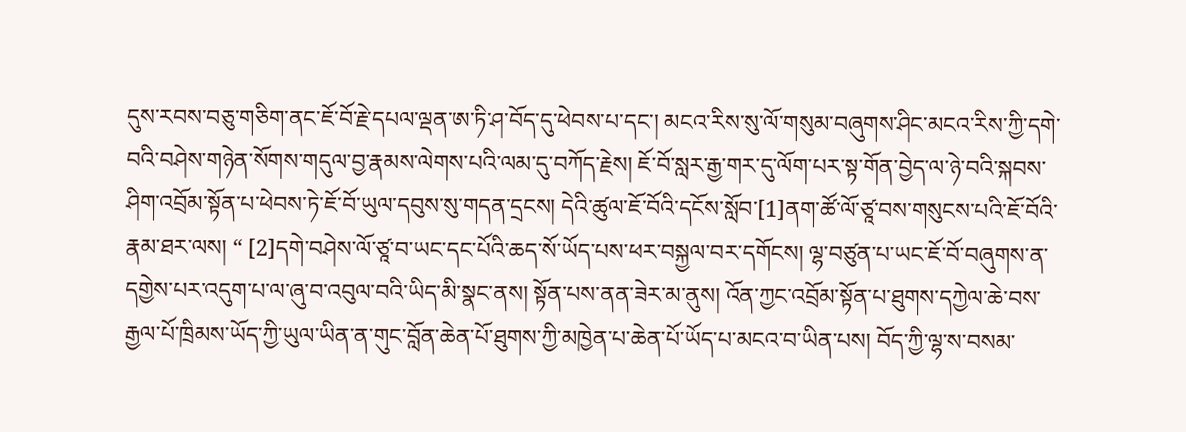དུས་རབས་བཅུ་གཅིག་ནང་ཇོ་བོ་རྗེ་དཔལ་ལྡན་ཨ་ཏི་ཤ་བོད་དུ་ཕེབས་པ་དང་། མངའ་རིས་སུ་ལོ་གསུམ་བཞུགས་ཤིང་མངའ་རིས་ཀྱི་དགེ་བའི་བཤེས་གཉེན་སོགས་གདུལ་བྱ་རྣམས་ལེགས་པའི་ལམ་དུ་བཀོད་རྗེས། ཇོ་བོ་སླར་རྒྱ་གར་དུ་ལོག་པར་སྟ་གོན་བྱེད་ལ་ཉེ་བའི་སྐབས་ཤིག་འབྲོམ་སྟོན་པ་ཕེབས་ཏེ་ཇོ་བོ་ཡུལ་དབུས་སུ་གདན་དྲངས། དེའི་ཚུལ་ཇོ་བོའི་དངོས་སློབ་[1]ནག་ཚོ་ལོ་ཙཱ་བས་གསུངས་པའི་ཇོ་བོའི་རྣམ་ཐར་ལས། “ [2]དགེ་བཤེས་ལོ་ཙཱ་བ་ཡང་དང་པོའི་ཆད་སོ་ཡོད་པས་ཕར་བསྐྱལ་བར་དགོངས། ལྷ་བཙུན་པ་ཡང་ཇོ་བོ་བཞུགས་ན་དགྱེས་པར་འདུག་པ་ལ་ཞུ་བ་འབུལ་བའི་ཡིད་མི་སྣང་ནས། སྟོན་པས་ནན་ཟེར་མ་ནུས། འོན་ཀྱང་འབྲོམ་སྟོན་པ་ཐུགས་དཀྱེལ་ཆེ་བས་རྒྱལ་པོ་ཁྲིམས་ཡོད་ཀྱི་ཡུལ་ཡིན་ན་གུང་བློན་ཆེན་པོ་ཐུགས་ཀྱི་མཁྱེན་པ་ཆེན་པོ་ཡོད་པ་མངའ་བ་ཡིན་པས། བོད་ཀྱི་ལྷ་ས་བསམ་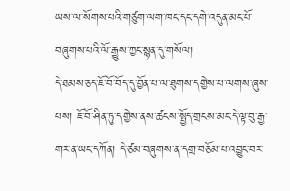ཡས་ལ་སོགས་པའི་གཙུག་ལག་ཁང་དང་དགེ་འདུན་མང་པོ་བཞུགས་པའི་ལོ་རྒྱུས་ཀྱང་སྙན་དུ་གསོལ།
དེ་ཐམས་ཅད་ཇོ་བོ་བོད་དུ་བྱོན་པ་ལ་ཐུགས་དགྱེས་པ་ལགས་ཞུས་པས། ཇོ་བོ་ཤིན་ཏུ་དགྱེས་ནས་ཚངས་སྤྱོད་གྲངས་མང་དེ་ལྟ་བུ་རྒྱ་གར་ན་ཡང་དཀོན། དེ་ཙམ་བཞུགས་ན་དགྲ་བཅོམ་པ་འབྱུང་བར་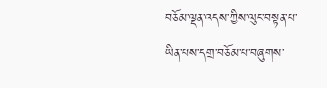བཅོམ་ལྡན་འདས་ཀྱིས་ལུང་བསྟན་པ་ཡིན་པས་དགྲ་བཅོམ་པ་བཞུགས་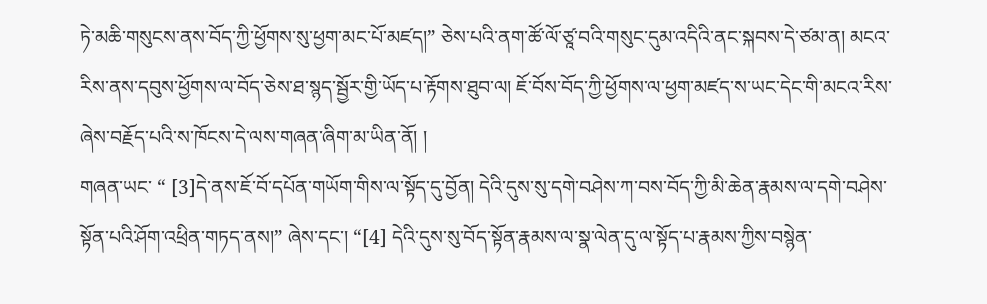ཏེ་མཆི་གསུངས་ནས་བོད་ཀྱི་ཕྱོགས་སུ་ཕྱག་མང་པོ་མཛད།” ཅེས་པའི་ནག་ཚོ་ལོ་ཙཱ་བའི་གསུང་དུམ་འདིའི་ནང་སྐབས་དེ་ཙམ་ན། མངའ་རིས་ནས་དབུས་ཕྱོགས་ལ་བོད་ཅེས་ཐ་སྙད་སྦྱོར་གྱི་ཡོད་པ་རྟོགས་ཐུབ་ལ། ཇོ་བོས་བོད་ཀྱི་ཕྱོགས་ལ་ཕྱག་མཛད་ས་ཡང་དེང་གི་མངའ་རིས་ཞེས་བརྗོད་པའི་ས་ཁོངས་དེ་ལས་གཞན་ཞིག་མ་ཡིན་ནོ། །
གཞན་ཡང་ “ [3]དེ་ནས་ཇོ་བོ་དཔོན་གཡོག་གིས་ལ་སྟོད་དུ་བྱོན། དེའི་དུས་སུ་དགེ་བཤེས་ཀ་བས་བོད་ཀྱི་མི་ཆེན་རྣམས་ལ་དགེ་བཤེས་སྟོན་པའི་ཤོག་འཕྲིན་གཏད་ནས།” ཞེས་དང་། “[4] དེའི་དུས་སུ་བོད་སྟོན་རྣམས་ལ་སྣ་ལེན་དུ་ལ་སྟོད་པ་རྣམས་ཀྱིས་བསྙེན་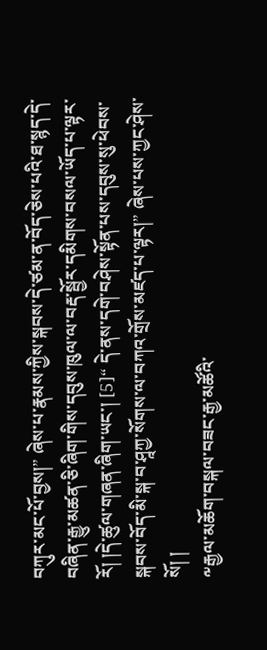བཀུར་མང་པོ་བྱས།” ཞེས་པ་རྣམས་ཀྱིས་སྐབས་དེ་ཙམ་ན་བོད་ཅེས་པའི་ཐ་སྙད་དེ་བཞིན་རྒྱུ་མཚན་ཅི་ཞིག་གིས་དབུས་ཁུལ་ལ་བརྡ་སྦྱོར་དམིགས་བསལ་ཡོད་པ་ལྟར་རོ། །དེ་ཚུལ་གཞན་ཞིག་ཡང་། [5]“ དེ་ནས་དགེ་བཤེས་སྟོན་པས་དབུས་སུ་ཕེབས་སྐབས་བོད་མི་སྐ་བ་ཤཱཀྱ་སོགས་ལ་བཀའ་གྲོས་མཛད་པ་ལྟར།” ཞེས་པས་ཀྱང་ཤེས་སོ། །
༸རྒྱལ་མཆོག་བསྐལ་བཟང་རྒྱ་མཚོའི་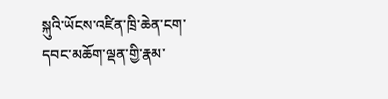སྐུའི་ཡོངས་འཛིན་ཁྲི་ཆེན་ངག་དབང་མཆོག་ལྡན་གྱི་རྣམ་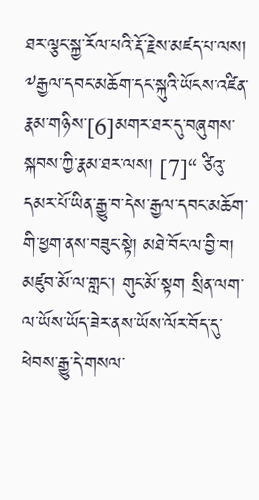ཐར་ལྕང་སྐྱ་རོལ་པའི་རྡོ་རྗེས་མཛད་པ་ལས། ༸རྒྱལ་དབང་མཆོག་དང་སྐུའི་ཡོངས་འཛིན་རྣམ་གཉིས་[6]མགར་ཐར་དུ་བཞུགས་སྐབས་ཀྱི་རྣམ་ཐར་ལས། [7]“ ཙིའུ་དམར་པོ་ཡིན་རྒྱུ་བ་དེས་རྒྱལ་དབང་མཆོག་གི་ཕྱག་ནས་བཟུང་སྟེ། མཐེ་བོང་ལ་བྱི་བ། མཛུབ་མོ་ལ་གླང་། གུང་མོ་སྟག སྲིན་ལག་ལ་ཡོས་ཡོད་ཟེར་ནས་ཡོས་ལོར་བོད་དུ་ཕེབས་རྒྱུ་དེ་གསལ་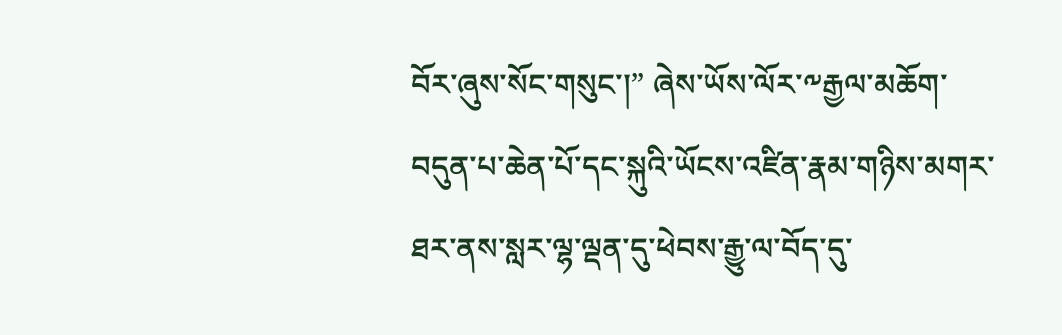བོར་ཞུས་སོང་གསུང་།” ཞེས་ཡོས་ལོར་༸རྒྱལ་མཆོག་བདུན་པ་ཆེན་པོ་དང་སྐུའི་ཡོངས་འཛིན་རྣམ་གཉིས་མགར་ཐར་ནས་སླར་ལྷ་ལྡན་དུ་ཕེབས་རྒྱུ་ལ་བོད་དུ་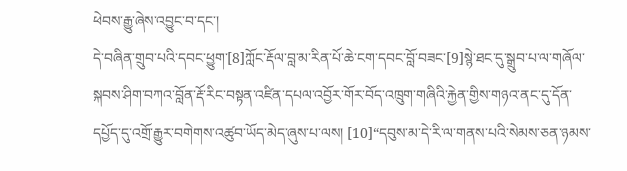ཕེབས་རྒྱུ་ཞེས་འབྱུང་བ་དང་།
དེ་བཞིན་གྲུབ་པའི་དབང་ཕྱུག་[8]ཀློང་རྡོལ་བླ་མ་རིན་པོ་ཆེ་ངག་དབང་བློ་བཟང་[9]སྙེ་ཐང་དུ་སྒྲུབ་པ་ལ་གཞོལ་སྐབས་ཤིག་བཀའ་བློན་རྡོ་རིང་བསྟན་འཛིན་དཔལ་འབྱོར་གོར་བོད་འཁྲུག་གཞིའི་རྐྱེན་གྱིས་གཉའ་ནང་དུ་དོན་དཔྱོད་དུ་འགྲོ་རྒྱུར་བགེགས་འཚུབ་ཡོད་མེད་ཞུས་པ་ལས། [10]“དབུས་མ་དེ་རི་ལ་གནས་པའི་སེམས་ཅན་ཉམས་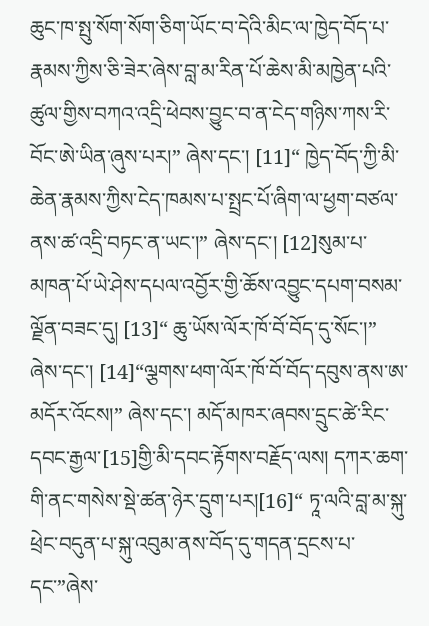ཆུང་ཁ་སྤུ་སོག་སོག་ཅིག་ཡོང་བ་དེའི་མིང་ལ་ཁྱེད་བོད་པ་རྣམས་ཀྱིས་ཅི་ཟེར་ཞེས་བླ་མ་རིན་པོ་ཆེས་མི་མཁྱེན་པའི་ཚུལ་གྱིས་བཀའ་འདྲི་ཕེབས་བྱུང་བ་ན་ངེད་གཉིས་ཀས་རི་བོང་ཨེ་ཡིན་ཞུས་པར།” ཞེས་དང་། [11]“ ཁྱེད་བོད་ཀྱི་མི་ཆེན་རྣམས་ཀྱིས་ངེད་ཁམས་པ་སྤྲང་པོ་ཞིག་ལ་ཕྱག་བཙལ་ནས་ཚ་འདྲི་བཏང་ན་ཡང་།” ཞེས་དང་། [12]སུམ་པ་མཁན་པོ་ཡེ་ཤེས་དཔལ་འབྱོར་གྱི་ཆོས་འབྱུང་དཔག་བསམ་ལྗོན་བཟང་དུ། [13]“ ཆུ་ཡོས་ལོར་ཁོ་བོ་བོད་དུ་སོང་།” ཞེས་དང་། [14]“ལྕགས་ཕག་ལོར་ཁོ་བོ་བོད་དབུས་ནས་ཨ་མདོར་འོངས།” ཞེས་དང་། མདོ་མཁར་ཞབས་དྲུང་ཚེ་རིང་དབང་རྒྱལ་[15]གྱི་མི་དབང་རྟོགས་བརྗོད་ལས། དཀར་ཆག་གི་ནང་གསེས་སྡེ་ཚན་ཉེར་དྲུག་པར།[16]“ ཏཱ་ལའི་བླ་མ་སྐུ་ཕྲེང་བདུན་པ་སྐུ་འབུམ་ནས་བོད་དུ་གདན་དྲངས་པ་དང་”ཞེས་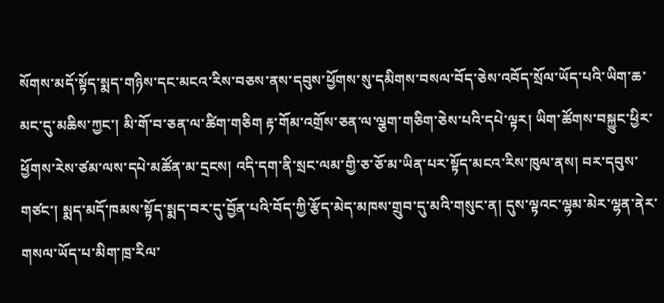སོགས་མདོ་སྟོད་སྨད་གཉིས་དང་མངའ་རིས་བཅས་ནས་དབུས་ཕྱོགས་སུ་དམིགས་བསལ་བོད་ཅེས་འབོད་སྲོལ་ཡོད་པའི་ཡིག་ཆ་མང་དུ་མཆིས་ཀྱང་། མི་གོ་བ་ཅན་ལ་ཚིག་གཅིག རྟ་གོམ་འགྲོས་ཅན་ལ་ལྕག་གཅིག་ཅེས་པའི་དཔེ་ལྟར། ཡིག་ཚོགས་བསྐྱུང་ཕྱིར་ཕྱོགས་རེས་ཙམ་ལས་དཔེ་མཚོན་མ་དྲངས། འདི་དག་ནི་སྲང་ལམ་གྱི་ཅ་ཅོ་མ་ཡིན་པར་སྟོད་མངའ་རིས་ཁུལ་ནས། བར་དབུས་གཙང་། སྨད་མདོ་ཁམས་སྟོད་སྨད་བར་དུ་བྱོན་པའི་བོད་ཀྱི་རྩོད་མེད་མཁས་གྲུབ་དུ་མའི་གསུང་ན། དུས་ལྟའང་ལྷམ་མེར་ལྷན་ནེར་གསལ་ཡོད་པ་མིག་ཁྲ་རིལ་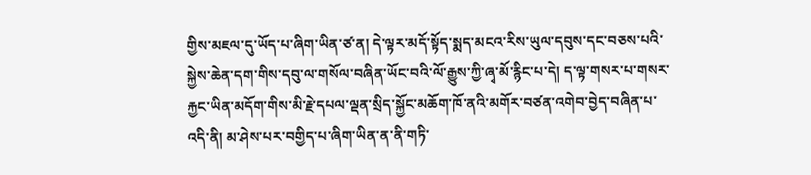གྱིས་མཇལ་དུ་ཡོད་པ་ཞིག་ཡིན་ཙ་ན། དེ་ལྟར་མདོ་སྟོད་སྨད་མངའ་རིས་ཡུལ་དབུས་དང་བཅས་པའི་སྐྱེས་ཆེན་དག་གིས་དབུ་ལ་གསོལ་བཞིན་ཡོང་བའི་ལོ་རྒྱུས་ཀྱི་ཞྭ་མོ་རྙིང་པ་དེ། ད་ལྟ་གསར་པ་གསར་རྐྱང་ཡིན་མདོག་གིས་མི་རྗེ་དཔལ་ལྡན་སྲིད་སྐྱོང་མཆོག་ཁོ་ནའི་མགོར་བཙན་འགེབ་བྱེད་བཞིན་པ་འདི་ནི། མ་ཤེས་པར་བགྱིད་པ་ཞིག་ཡིན་ན་ནི་གཏི་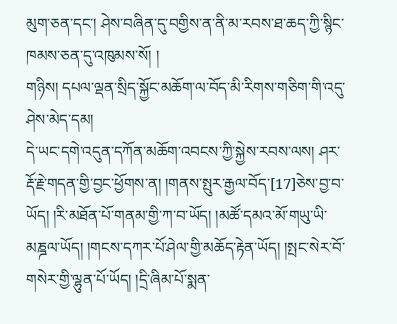མུག་ཅན་དང་། ཤེས་བཞིན་དུ་བགྱིས་ན་ནི་མ་རབས་ཐ་ཆད་ཀྱི་སྙིང་ཁམས་ཅན་དུ་འཁུམས་སོ། །
གཉིས། དཔལ་ལྡན་སྲིད་སྐྱོང་མཆོག་ལ་བོད་མི་རིགས་གཅིག་གི་འདུ་ཤེས་མེད་དམ།
དེ་ཡང་དགེ་འདུན་དཀོན་མཆོག་འབངས་ཀྱི་སྐྱེས་རབས་ལས། ཤར་རྡོ་རྗེ་གདན་གྱི་བྱང་ཕྱོགས་ན། །གནས་སྤུར་རྒྱལ་བོད་[17]ཅེས་བྱ་བ་ཡོད། །རི་མཐོན་པོ་གནམ་གྱི་ཀ་བ་ཡོད། །མཚོ་དམའ་མོ་གཡུ་ཡི་མཎྜལ་ཡོད། །གངས་དཀར་པོ་ཤེལ་གྱི་མཆོད་རྟེན་ཡོད། །སྤང་སེར་བོ་གསེར་གྱི་ལྷུན་པོ་ཡོད། །དྲི་ཞིམ་པོ་སྨན་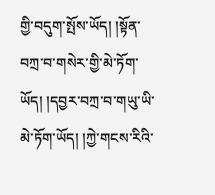གྱི་བདུག་སྤོས་ཡོད། །སྟོན་བཀྲ་བ་གསེར་གྱི་མེ་ཏོག་ཡོད། །དབྱར་བཀྲ་བ་གཡུ་ཡི་མེ་ཏོག་ཡོད། །ཀྱེ་གངས་རིའི་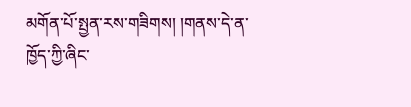མགོན་པོ་སྤྱན་རས་གཟིགས། །གནས་དེ་ན་ཁྱོད་ཀྱི་ཞིང་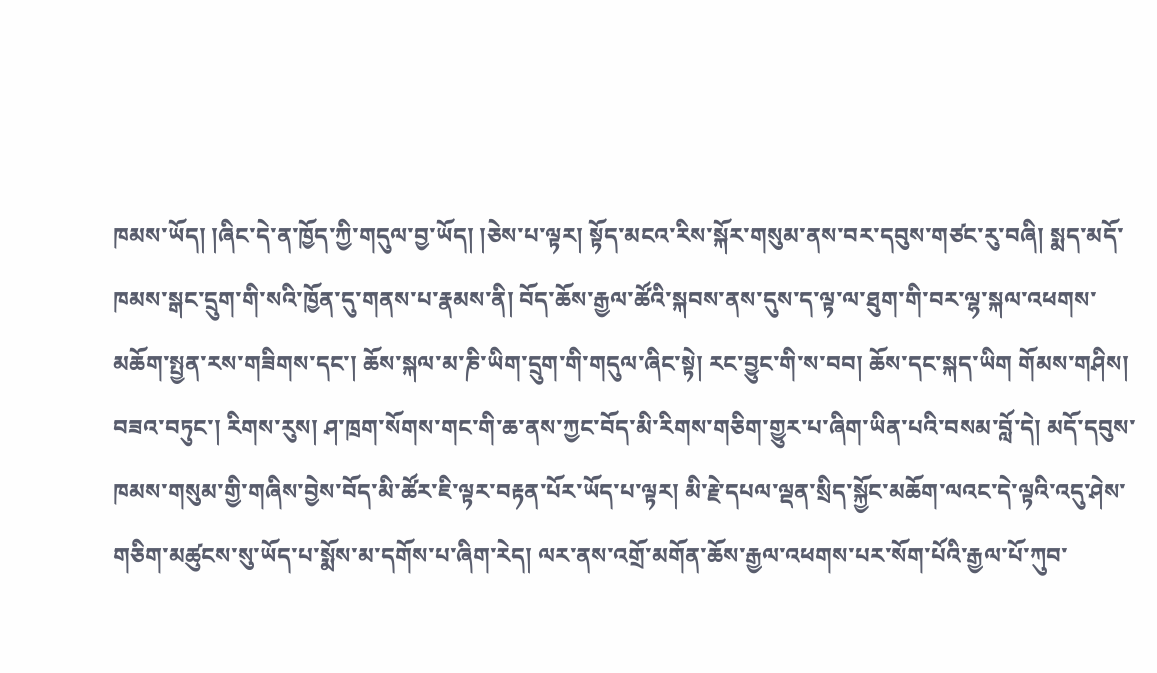ཁམས་ཡོད། །ཞིང་དེ་ན་ཁྱོད་ཀྱི་གདུལ་བྱ་ཡོད། །ཅེས་པ་ལྟར། སྟོད་མངའ་རིས་སྐོར་གསུམ་ནས་བར་དབུས་གཙང་རུ་བཞི། སྨད་མདོ་ཁམས་སྒང་དྲུག་གི་སའི་ཁྱོན་དུ་གནས་པ་རྣམས་ནི། བོད་ཆོས་རྒྱལ་ཚོའི་སྐབས་ནས་དུས་ད་ལྟ་ལ་ཐུག་གི་བར་ལྷ་སྐལ་འཕགས་མཆོག་སྤྱན་རས་གཟིགས་དང་། ཆོས་སྐལ་མ་ཎི་ཡིག་དྲུག་གི་གདུལ་ཞིང་སྟེ། རང་བྱུང་གི་ས་བབ། ཆོས་དང་སྐད་ཡིག གོམས་གཤིས། བཟའ་བཏུང་། རིགས་རུས། ཤ་ཁྲག་སོགས་གང་གི་ཆ་ནས་ཀྱང་བོད་མི་རིགས་གཅིག་གྱུར་པ་ཞིག་ཡིན་པའི་བསམ་བློ་དེ། མདོ་དབུས་ཁམས་གསུམ་གྱི་གཞིས་བྱེས་བོད་མི་ཚོར་ཇི་ལྟར་བརྟན་པོར་ཡོད་པ་ལྟར། མི་རྗེ་དཔལ་ལྡན་སྲིད་སྐྱོང་མཆོག་ལའང་དེ་ལྟའི་འདུ་ཤེས་གཅིག་མཚུངས་སུ་ཡོད་པ་སྨོས་མ་དགོས་པ་ཞིག་རེད། ལར་ནས་འགྲོ་མགོན་ཆོས་རྒྱལ་འཕགས་པར་སོག་པོའི་རྒྱལ་པོ་ཀུབ་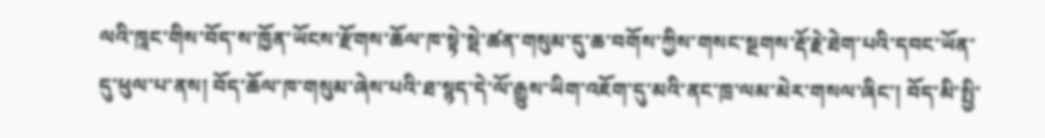ལའི་ཁཱང་གིས་བོད་ས་ཁྱོན་ཡོངས་རྫོགས་ཆོལ་ཁ་སྟེ་སྡེ་ཚན་གསུམ་དུ་ཆ་བགོས་ཀྱིས་གསང་སྔགས་རྡོ་རྗེ་ཐེག་པའི་དབང་ཡོན་དུ་ཕུལ་པ་ནས། བོད་ཆོལ་ཁ་གསུམ་ཞེས་པའི་ཐ་སྙད་དེ་ལོ་རྒྱུས་ཡིག་འཇོག་དུ་མའི་ནང་ཁྲ་ལམ་མེར་གསལ་ཞིང་། བོད་མི་སྤྱི་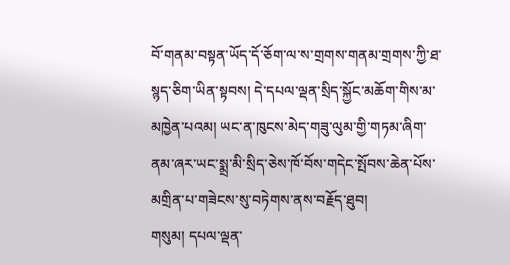བོ་གནམ་བསྟན་ཡོད་དོ་ཅོག་ལ་ས་གྲགས་གནམ་གྲགས་ཀྱི་ཐ་སྙད་ཅིག་ཡིན་སྟབས། དེ་དཔལ་ལྡན་སྲིད་སྐྱོང་མཆོག་གིས་མ་མཁྱེན་པའམ། ཡང་ན་ཁུངས་མེད་གཟུ་ལུམ་གྱི་གཏམ་ཞིག་ནམ་ཞར་ཡང་སྨྲ་མི་སྲིད་ཅེས་ཁོ་བོས་གདེང་སྤོབས་ཆེན་པོས་མགྲིན་པ་གཟེངས་སུ་བཏེགས་ནས་བརྗོད་ཐུབ།
གསུམ། དཔལ་ལྡན་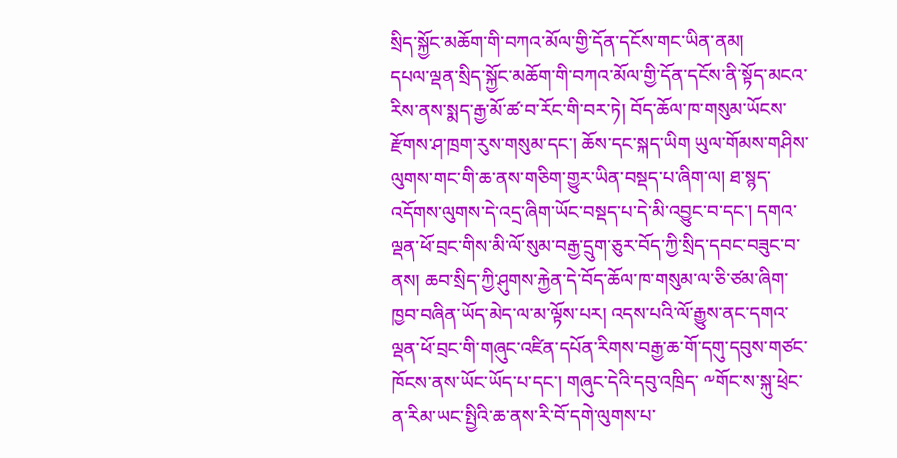སྲིད་སྐྱོང་མཆོག་གི་བཀའ་མོལ་གྱི་དོན་དངོས་གང་ཡིན་ནམ།
དཔལ་ལྡན་སྲིད་སྐྱོང་མཆོག་གི་བཀའ་མོལ་གྱི་དོན་དངོས་ནི་སྟོད་མངའ་རིས་ནས་སྨད་རྒྱ་མོ་ཚ་བ་རོང་གི་བར་ཏེ། བོད་ཆོལ་ཁ་གསུམ་ཡོངས་རྫོགས་ཤ་ཁྲག་རུས་གསུམ་དང་། ཆོས་དང་སྐད་ཡིག ཡུལ་གོམས་གཤིས་ལུགས་གང་གི་ཆ་ནས་གཅིག་གྱུར་ཡིན་བསྡད་པ་ཞིག་ལ། ཐ་སྙད་འདོགས་ལུགས་དེ་འདྲ་ཞིག་ཡོང་བསྡད་པ་དེ་མི་འབྱུང་བ་དང་། དགའ་ལྡན་ཕོ་བྲང་གིས་མི་ལོ་སུམ་བརྒྱ་དྲུག་ཅུར་བོད་ཀྱི་སྲིད་དབང་བཟུང་བ་ནས། ཆབ་སྲིད་ཀྱི་ཤུགས་རྐྱེན་དེ་བོད་ཆོལ་ཁ་གསུམ་ལ་ཅི་ཙམ་ཞིག་ཁྱབ་བཞིན་ཡོད་མེད་ལ་མ་ལྟོས་པར། འདས་པའི་ལོ་རྒྱུས་ནང་དགའ་ལྡན་ཕོ་བྲང་གི་གཞུང་འཛིན་དཔོན་རིགས་བརྒྱ་ཆ་གོ་དགུ་དབུས་གཙང་ཁོངས་ནས་ཡོང་ཡོད་པ་དང་། གཞུང་དེའི་དབུ་འཁྲིད་ ༸གོང་ས་སྐུ་ཕྲེང་ན་རིམ་ཡང་སྤྱིའི་ཆ་ནས་རི་བོ་དགེ་ལུགས་པ་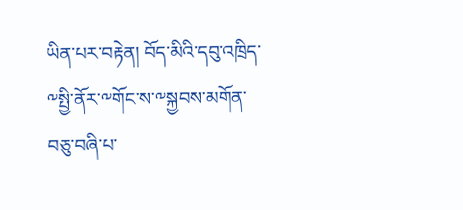ཡིན་པར་བརྟེན། བོད་མིའི་དབུ་འཁྲིད་ ༸སྤྱི་ནོར་༸གོང་ས་༸སྐྱབས་མགོན་བཅུ་བཞི་པ་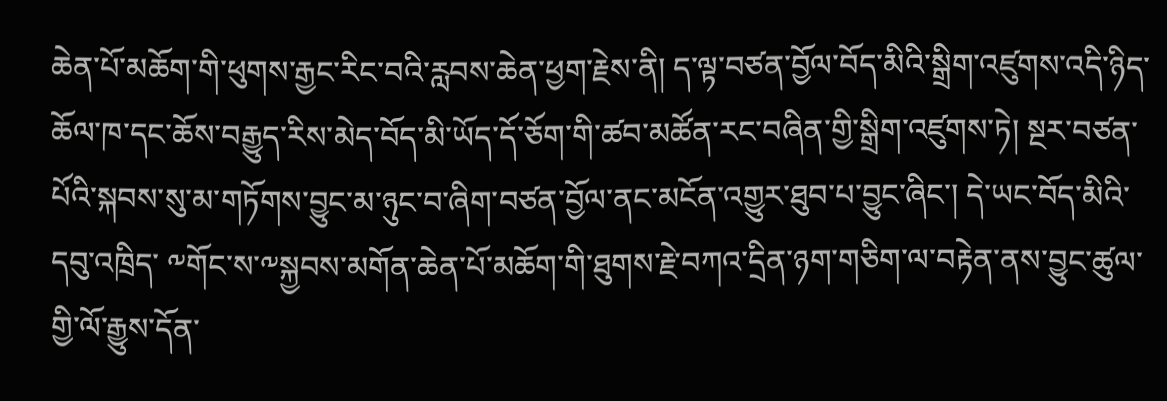ཆེན་པོ་མཆོག་གི་ཕུགས་རྒྱང་རིང་བའི་རླབས་ཆེན་ཕྱག་རྗེས་ནི། ད་ལྟ་བཙན་བྱོལ་བོད་མིའི་སྒྲིག་འཛུགས་འདི་ཉིད་ཆོལ་ཁ་དང་ཆོས་བརྒྱུད་རིས་མེད་བོད་མི་ཡོད་དོ་ཅོག་གི་ཚབ་མཚོན་རང་བཞིན་གྱི་སྒྲིག་འཛུགས་ཏེ། སྔར་བཙན་པོའི་སྐབས་སུ་མ་གཏོགས་བྱུང་མ་ཉུང་བ་ཞིག་བཙན་བྱོལ་ནང་མངོན་འགྱུར་ཐུབ་པ་བྱུང་ཞིང་། དེ་ཡང་བོད་མིའི་དབུ་འཁྲིད་ ༸གོང་ས་༸སྐྱབས་མགོན་ཆེན་པོ་མཆོག་གི་ཐུགས་རྗེ་བཀའ་དྲིན་ཉག་གཅིག་ལ་བརྟེན་ནས་བྱུང་ཚུལ་གྱི་ལོ་རྒྱུས་དོན་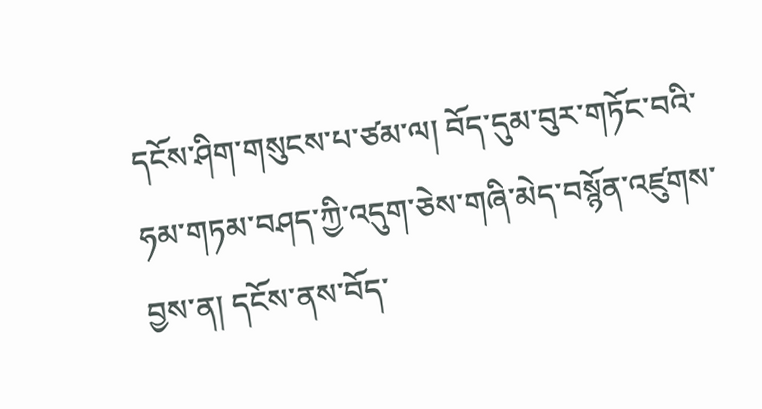དངོས་ཤིག་གསུངས་པ་ཙམ་ལ། བོད་དུམ་བུར་གཏོང་བའི་ཧམ་གཏམ་བཤད་ཀྱི་འདུག་ཅེས་གཞི་མེད་བསྙོན་འཛུགས་བྱས་ན། དངོས་ནས་བོད་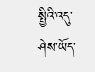སྤྱིའི་འདུ་ཤེས་ཡོད་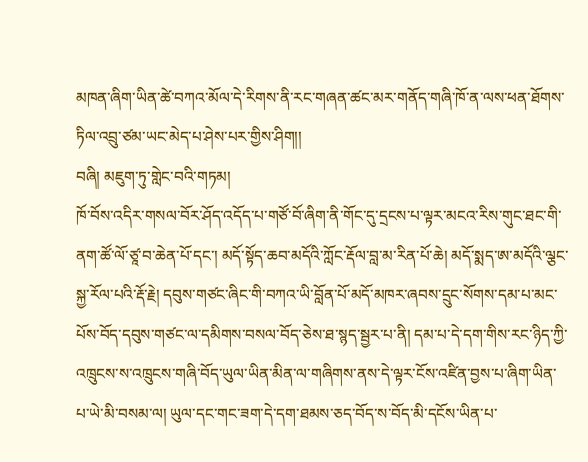མཁན་ཞིག་ཡིན་ཚེ་བཀའ་མོལ་དེ་རིགས་ནི་རང་གཞན་ཚང་མར་གནོད་གཞི་ཁོ་ན་ལས་ཕན་ཐོགས་ཏིལ་འབྲུ་ཙམ་ཡང་མེད་པ་ཤེས་པར་གྱིས་ཤིག།།
བཞི། མཇུག་ཏུ་གླེང་བའི་གཏམ།
ཁོ་བོས་འདིར་གསལ་བོར་ཤོད་འདོད་པ་གཙོ་བོ་ཞིག་ནི་གོང་དུ་དྲངས་པ་ལྟར་མངའ་རིས་གུང་ཐང་གི་ནག་ཚོ་ལོ་ཙཱ་བ་ཆེན་པོ་དང་། མདོ་སྟོད་ཆབ་མདོའི་ཀློང་རྡོལ་བླ་མ་རིན་པོ་ཆེ། མདོ་སྨད་ཨ་མདོའི་ལྕང་སྐྱ་རོལ་པའི་རྡོ་རྗེ། དབུས་གཙང་ཞིང་གི་བཀའ་ཡི་བློན་པོ་མདོ་མཁར་ཞབས་དྲུང་སོགས་དམ་པ་མང་པོས་བོད་དབུས་གཙང་ལ་དམིགས་བསལ་བོད་ཅེས་ཐ་སྙད་སྦྱར་པ་ནི། དམ་པ་དེ་དག་གིས་རང་ཉིད་ཀྱི་འཁྲུངས་ས་འཁྲུངས་གཞི་བོད་ཡུལ་ཡིན་མིན་ལ་གཞིགས་ནས་དེ་ལྟར་ངོས་འཛིན་བྱས་པ་ཞིག་ཡིན་པ་ཡེ་མི་བསམ་ལ། ཡུལ་དང་གང་ཟག་དེ་དག་ཐམས་ཅད་བོད་ས་བོད་མི་དངོས་ཡིན་པ་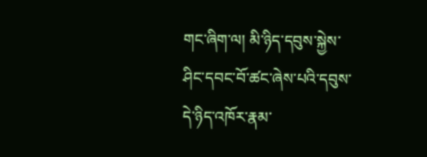གང་ཞིག་ལ། མི་ཉིད་དབུས་སྐྱེས་ཤིང་དབང་བོ་ཚང་ཞེས་པའི་དབུས་དེ་ཉིད་འཁོར་རྣམ་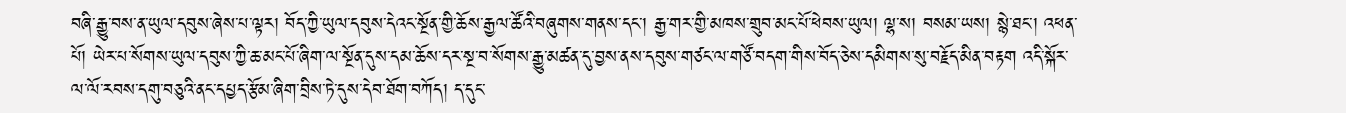བཞི་རྒྱུ་བས་ན་ཡུལ་དབུས་ཞེས་པ་ལྟར། བོད་ཀྱི་ཡུལ་དབུས་དེའང་སྔོན་གྱི་ཆོས་རྒྱལ་ཚོའི་བཞུགས་གནས་དང་། རྒྱ་གར་གྱི་མཁས་གྲུབ་མང་པོ་ཕེབས་ཡུལ། ལྷ་ས། བསམ་ཡས། སྙེ་ཐང་། འཕན་པོ། ཡེར་པ་སོགས་ཡུལ་དབུས་ཀྱི་ཆ་མང་པོ་ཞིག་ལ་སྔོན་དུས་དམ་ཆོས་དར་སྔ་བ་སོགས་རྒྱུ་མཚན་དུ་བྱས་ནས་དབུས་གཙང་ལ་གཙོ་བདག་གིས་བོད་ཅེས་དམིགས་སུ་བརྗོད་མིན་བརྟག འདི་སྐོར་ལ་ལོ་རབས་དགུ་བཅུའི་ནང་དཔྱད་རྩོམ་ཞིག་བྲིས་ཏེ་དུས་དེབ་ཐོག་བཀོད། ད་དུང་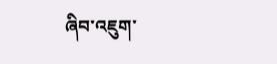ཞིབ་འཇུག་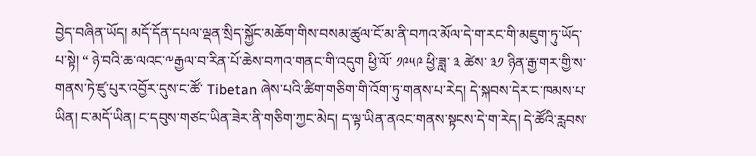བྱེད་བཞིན་ཡོད། མདོ་དོན་དཔལ་ལྡན་སྲིད་སྐྱོང་མཆོག་གིས་བསམ་ཚུལ་ངོ་མ་ནི་བཀའ་མོལ་དེ་ག་རང་གི་མཇུག་ཏུ་ཡོད་པ་སྟེ། “ ཉེ་བའི་ཆ་ལའང་༸རྒྱལ་བ་རིན་པོ་ཆེས་བཀའ་གནང་གི་འདུག ཕྱི་ལོ་ ༡༩༥༩ ཕྱི་ཟླ་ ༣ ཚེས་ ༣༡ ཉིན་རྒྱ་གར་གྱི་ས་གནས་ཏེ་ཛུ་པུར་འབྱོར་དུས་ང་ཚོ་ Tibetan ཞེས་པའི་ཚིག་གཅིག་གི་འོག་ཏུ་གནས་པ་རེད། དེ་སྐབས་དེར་ང་ཁམས་པ་ཡིན། ང་མདོ་ཡིན། ང་དབུས་གཙང་ཡིན་ཟེར་ནི་གཅིག་ཀྱང་མེད། ད་ལྟ་ཡིན་ནའང་གནས་སྟངས་དེ་ག་རེད། དེ་ཚོའི་རླབས་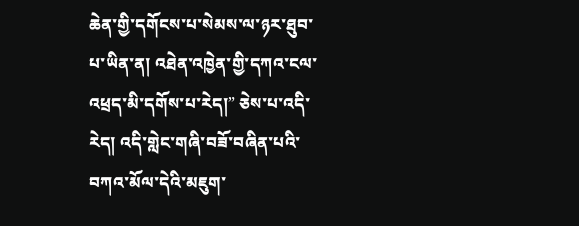ཆེན་གྱི་དགོངས་པ་སེམས་ལ་ཉར་ཐུབ་པ་ཡིན་ན། འཐེན་འཁྱེན་གྱི་དཀའ་ངལ་འཕྲད་མི་དགོས་པ་རེད།” ཅེས་པ་འདི་རེད། འདི་གླེང་གཞི་བཟོ་བཞིན་པའི་བཀའ་མོལ་དེའི་མཇུག་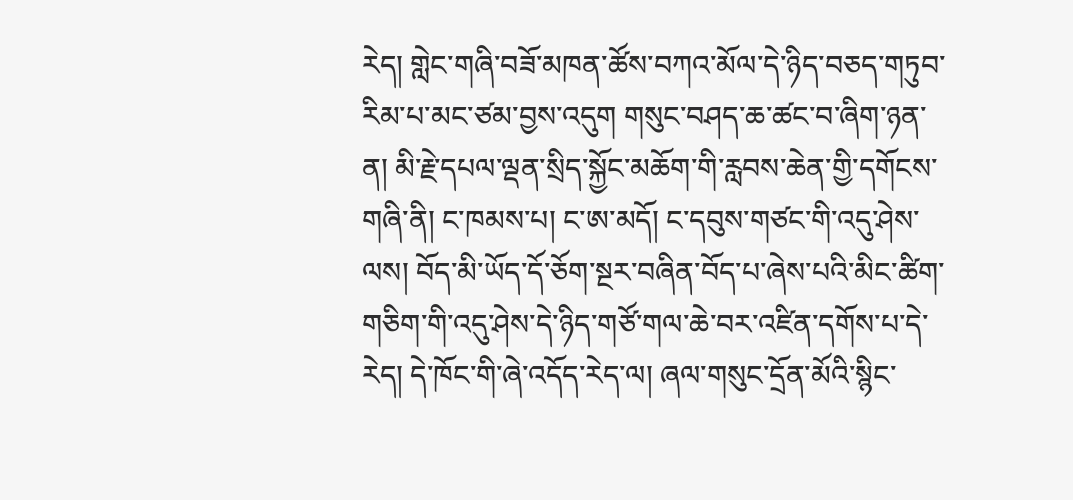རེད། གླེང་གཞི་བཟོ་མཁན་ཚོས་བཀའ་མོལ་དེ་ཉིད་བཅད་གཏུབ་རིམ་པ་མང་ཙམ་བྱས་འདུག གསུང་བཤད་ཆ་ཚང་བ་ཞིག་ཉན་ན། མི་རྗེ་དཔལ་ལྡན་སྲིད་སྐྱོང་མཆོག་གི་རླབས་ཆེན་གྱི་དགོངས་གཞི་ནི། ང་ཁམས་པ། ང་ཨ་མདོ། ང་དབུས་གཙང་གི་འདུ་ཤེས་ལས། བོད་མི་ཡོད་དོ་ཅོག་སྔར་བཞིན་བོད་པ་ཞེས་པའི་མིང་ཚིག་གཅིག་གི་འདུ་ཤེས་དེ་ཉིད་གཙོ་གལ་ཆེ་བར་འཛིན་དགོས་པ་དེ་རེད། དེ་ཁོང་གི་ཞེ་འདོད་རེད་ལ། ཞལ་གསུང་དྲོན་མོའི་སྙིང་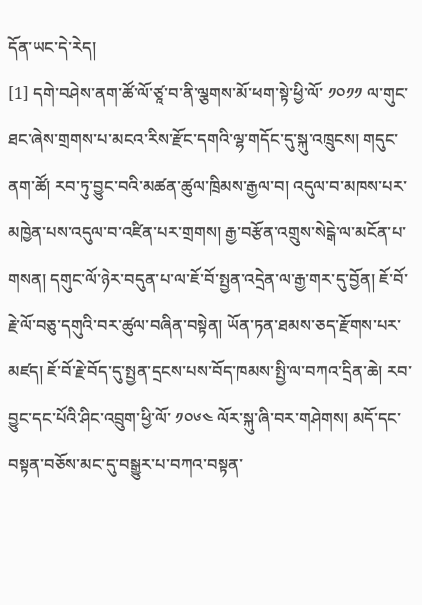དོན་ཡང་དེ་རེད།
[1] དགེ་བཤེས་ནག་ཚོ་ལོ་ཙཱ་བ་ནི་ལྕགས་མོ་ཕག་སྟེ་ཕྱི་ལོ་ ༡༠༡༡ ལ་གུང་ཐང་ཞེས་གྲགས་པ་མངའ་རིས་རྫོང་དགའི་ལྷ་གདོང་དུ་སྐུ་འཁྲུངས། གདུང་ནག་ཚོ། རབ་ཏུ་བྱུང་བའི་མཚན་ཚུལ་ཁྲིམས་རྒྱལ་བ། འདུལ་བ་མཁས་པར་མཁྱེན་པས་འདུལ་བ་འཛིན་པར་གྲགས། རྒྱ་བརྩོན་འགྲུས་སེངྒེ་ལ་མངོན་པ་གསན། དགུང་ལོ་ཉེར་བདུན་པ་ལ་ཇོ་བོ་སྤྱན་འདྲེན་ལ་རྒྱ་གར་དུ་བྱོན། ཇོ་བོ་རྗེ་ལོ་བཅུ་དགུའི་བར་ཚུལ་བཞིན་བསྟེན། ཡོན་ཏན་ཐམས་ཅད་རྫོགས་པར་མཛད། ཇོ་བོ་རྗེ་བོད་དུ་སྤྱན་དྲངས་པས་བོད་ཁམས་སྤྱི་ལ་བཀའ་དྲིན་ཆེ། རབ་བྱུང་དང་པོའི་ཤིང་འབྲུག་ཕྱི་ལོ་ ༡༠༦༤ ལོར་སྐུ་ཞི་བར་གཤེགས། མདོ་དང་བསྟན་བཅོས་མང་དུ་བསྒྱུར་པ་བཀའ་བསྟན་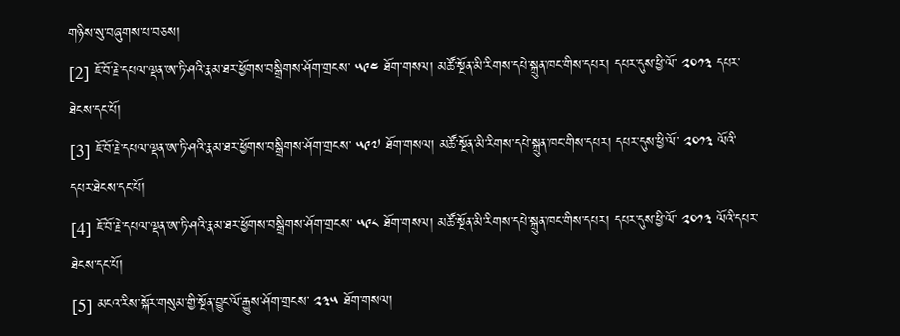གཉིས་སུ་བཞུགས་པ་བཅས།
[2] ཇོ་བོ་རྗེ་དཔལ་ལྡན་ཨ་ཏི་ཤའི་རྣམ་ཐར་ཕྱོགས་བསྒྲིགས་ཤོག་གྲངས་ ༥༩༤ ཐོག་གསལ། མཚོ་སྔོན་མི་རིགས་དཔེ་སྐྲུན་ཁང་གིས་དཔར། དཔར་དུས་ཕྱི་ལོ་ ༢༠༡༣ དཔར་ཐེངས་དང་པོ།
[3] ཇོ་བོ་རྗེ་དཔལ་ལྡན་ཨ་ཏི་ཤའི་རྣམ་ཐར་ཕྱོགས་བསྒྲིགས་ཤོག་གྲངས་ ༥༩༧ ཐོག་གསལ། མཚོ་སྔོན་མི་རིགས་དཔེ་སྐྲུན་ཁང་གིས་དཔར། དཔར་དུས་ཕྱི་ལོ་ ༢༠༡༣ ལོའི་དཔར་ཐེངས་དང་པོ།
[4] ཇོ་བོ་རྗེ་དཔལ་ལྡན་ཨ་ཏི་ཤའི་རྣམ་ཐར་ཕྱོགས་བསྒྲིགས་ཤོག་གྲངས་ ༥༩༨ ཐོག་གསལ། མཚོ་སྔོན་མི་རིགས་དཔེ་སྐྲུན་ཁང་གིས་དཔར། དཔར་དུས་ཕྱི་ལོ་ ༢༠༡༣ ལོའི་དཔར་ཐེངས་དང་པོ།
[5] མངའ་རིས་སྐོར་གསུམ་གྱི་སྔོན་བྱུང་ལོ་རྒྱུས་ཤོག་གྲངས་ ༢༣༥ ཐོག་གསལ།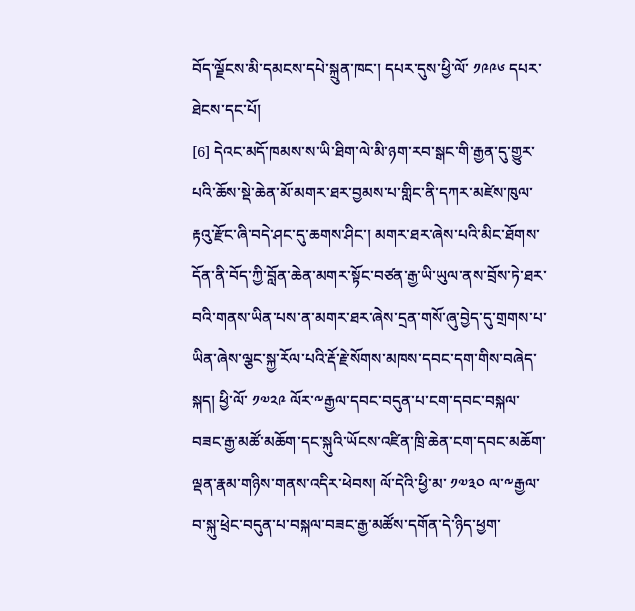བོད་ལྗོངས་མི་དམངས་དཔེ་སྐྲུན་ཁང་། དཔར་དུས་ཕྱི་ལོ་ ༡༩༩༦ དཔར་ཐེངས་དང་པོ།
[6] དེའང་མདོ་ཁམས་ས་ཡི་ཐིག་ལེ་མི་ཉག་རབ་སྒང་གི་རྒྱན་དུ་གྱུར་པའི་ཆོས་སྡེ་ཆེན་མོ་མགར་ཐར་བྱམས་པ་གླིང་ནི་དཀར་མཛེས་ཁུལ་རྟའུ་རྫོང་ཞི་བདེ་ཤང་དུ་ཆགས་ཤིང་། མགར་ཐར་ཞེས་པའི་མིང་ཐོགས་དོན་ནི་བོད་ཀྱི་བློན་ཆེན་མགར་སྟོང་བཙན་རྒྱ་ཡི་ཡུལ་ནས་བྲོས་ཏེ་ཐར་བའི་གནས་ཡིན་པས་ན་མགར་ཐར་ཞེས་དྲན་གསོ་ཞུ་བྱེད་དུ་གྲགས་པ་ཡིན་ཞེས་ལྕང་སྐྱ་རོལ་པའི་རྡོ་རྗེ་སོགས་མཁས་དབང་དག་གིས་བཞེད་སྐད། ཕྱི་ལོ་ ༡༧༢༩ ལོར་༸རྒྱལ་དབང་བདུན་པ་ངག་དབང་བསྐལ་བཟང་རྒྱ་མཚོ་མཆོག་དང་སྐུའི་ཡོངས་འཛིན་ཁྲི་ཆེན་ངག་དབང་མཆོག་ལྡན་རྣམ་གཉིས་གནས་འདིར་ཕེབས། ལོ་དེའི་ཕྱི་མ་ ༡༧༣༠ ལ་༸རྒྱལ་བ་སྐུ་ཕྲེང་བདུན་པ་བསྐལ་བཟང་རྒྱ་མཚོས་དགོན་དེ་ཉིད་ཕྱག་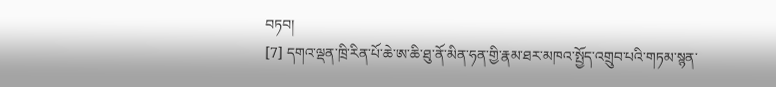བཏབ།
[7] དགའ་ལྡན་ཁྲི་རིན་པོ་ཆེ་ཨ་ཆི་ཐུ་ནོ་མིན་ཧན་གྱི་རྣམ་ཐར་མཁའ་སྤྱོད་འགྲུབ་པའི་གཏམ་སྙན་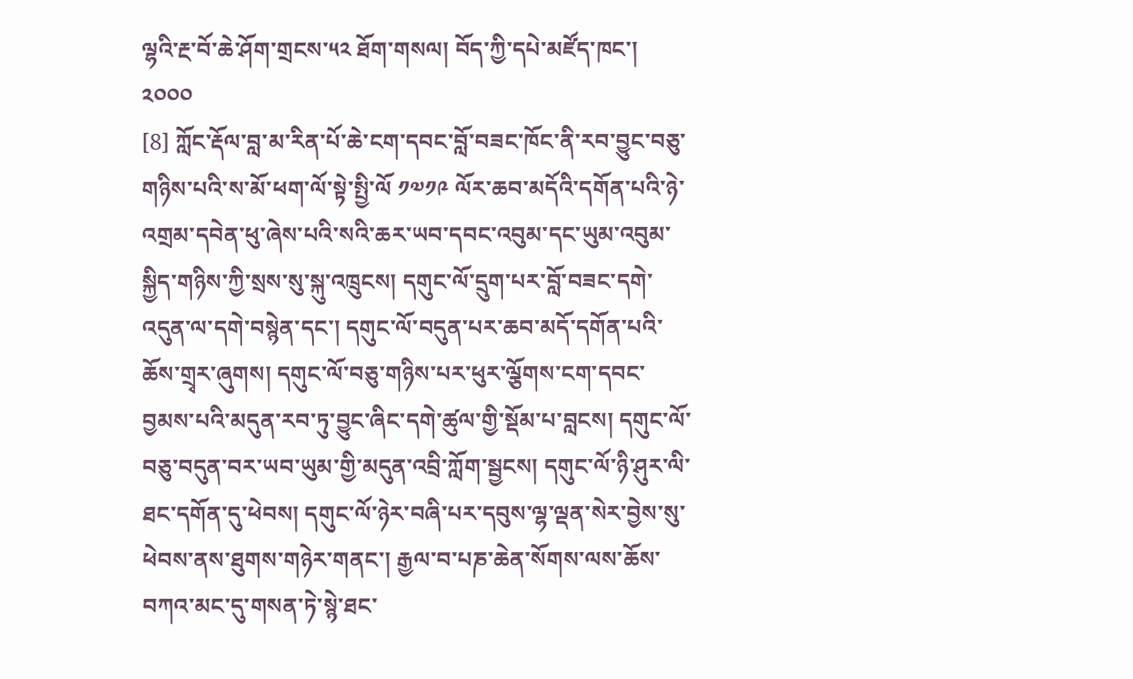ལྷའི་རྔ་བོ་ཆེ་ཤོག་གྲངས་༥༢ ཐོག་གསལ། བོད་ཀྱི་དཔེ་མཛོད་ཁང་། ༢༠༠༠
[8] ཀློང་རྡོལ་བླ་མ་རིན་པོ་ཆེ་ངག་དབང་བློ་བཟང་ཁོང་ནི་རབ་བྱུང་བཅུ་གཉིས་པའི་ས་མོ་ཕག་ལོ་སྟེ་སྤྱི་ལོ ༡༧༡༩ ལོར་ཆབ་མདོའི་དགོན་པའི་ཉེ་འགྲམ་དབེན་ཕུ་ཞེས་པའི་སའི་ཆར་ཡབ་དབང་འབུམ་དང་ཡུམ་འབུམ་སྐྱིད་གཉིས་ཀྱི་སྲས་སུ་སྐུ་འཁྲུངས། དགུང་ལོ་དྲུག་པར་བློ་བཟང་དགེ་འདུན་ལ་དགེ་བསྙེན་དང་། དགུང་ལོ་བདུན་པར་ཆབ་མདོ་དགོན་པའི་ཆོས་གྲྭར་ཞུགས། དགུང་ལོ་བཅུ་གཉིས་པར་ཕུར་ལྕོགས་ངག་དབང་བྱམས་པའི་མདུན་རབ་ཏུ་བྱུང་ཞིང་དགེ་ཚུལ་གྱི་སྡོམ་པ་བླངས། དགུང་ལོ་བཅུ་བདུན་བར་ཡབ་ཡུམ་གྱི་མདུན་འབྲི་ཀློག་སྦྱངས། དགུང་ལོ་ཉི་ཤུར་ལི་ཐང་དགོན་དུ་ཕེབས། དགུང་ལོ་ཉེར་བཞི་པར་དབུས་ལྷ་ལྡན་སེར་བྱེས་སུ་ཕེབས་ནས་ཐུགས་གཉེར་གནང་། རྒྱལ་བ་པཎ་ཆེན་སོགས་ལས་ཆོས་བཀའ་མང་དུ་གསན་ཏེ་སྙེ་ཐང་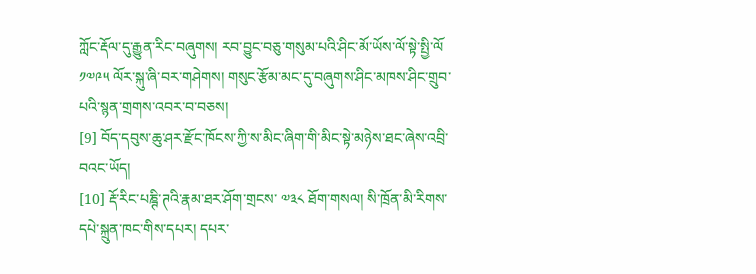ཀློང་རྡོལ་དུ་རྒྱུན་རིང་བཞུགས། རབ་བྱུང་བཅུ་གསུམ་པའི་ཤིང་མོ་ཡོས་ལོ་སྟེ་སྤྱི་ལོ ༡༧༩༥ ལོར་སྐུ་ཞི་བར་གཤེགས། གསུང་རྩོམ་མང་དུ་བཞུགས་ཤིང་མཁས་ཤིང་གྲུབ་པའི་སྙན་གྲགས་འབར་བ་བཅས།
[9] བོད་དབུས་ཆུ་ཤར་རྫོང་ཁོངས་ཀྱི་ས་མིང་ཞིག་གི་མིང་སྟེ་མཉེས་ཐང་ཞེས་འབྲི་བའང་ཡོད།
[10] རྡོ་རིང་པཎྚི་ཊའི་རྣམ་ཐར་ཤོག་གྲངས་ ༧༣༨ ཐོག་གསལ། སི་ཁྲོན་མི་རིགས་དཔེ་སྐྲུན་ཁང་གིས་དཔར། དཔར་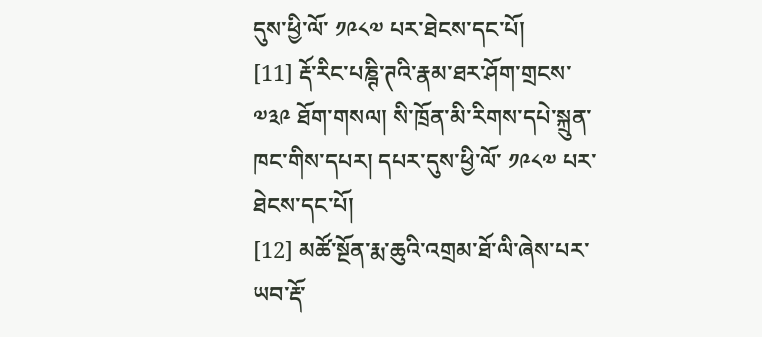དུས་ཕྱི་ལོ་ ༡༩༨༧ པར་ཐེངས་དང་པོ།
[11] རྡོ་རིང་པཎྚི་ཊའི་རྣམ་ཐར་ཤོག་གྲངས་ ༧༣༩ ཐོག་གསལ། སི་ཁྲོན་མི་རིགས་དཔེ་སྐྲུན་ཁང་གིས་དཔར། དཔར་དུས་ཕྱི་ལོ་ ༡༩༨༧ པར་ཐེངས་དང་པོ།
[12] མཚོ་སྔོན་རྨ་ཆུའི་འགྲམ་ཐོ་ལི་ཞེས་པར་ཡབ་རྡོ་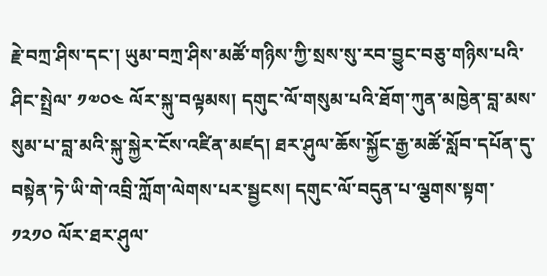རྗེ་བཀྲ་ཤིས་དང་། ཡུམ་བཀྲ་ཤིས་མཚོ་གཉིས་ཀྱི་སྲས་སུ་རབ་བྱུང་བཅུ་གཉིས་པའི་ཤིང་སྤྲེལ་ ༡༧༠༤ ལོར་སྐུ་བལྟམས། དགུང་ལོ་གསུམ་པའི་ཐོག་ཀུན་མཁྱེན་བླ་མས་སུམ་པ་བླ་མའི་སྐུ་སྐྱེར་ངོས་འཛིན་མཛད། ཐར་ཤུལ་ཆོས་སྐྱོང་རྒྱ་མཚོ་སློབ་དཔོན་དུ་བསྟེན་ཏེ་ཡི་གེ་འབྲི་ཀློག་ལེགས་པར་སྦྱངས། དགུང་ལོ་བདུན་པ་ལྕགས་སྟག་ ༡༢༡༠ ལོར་ཐར་ཤུལ་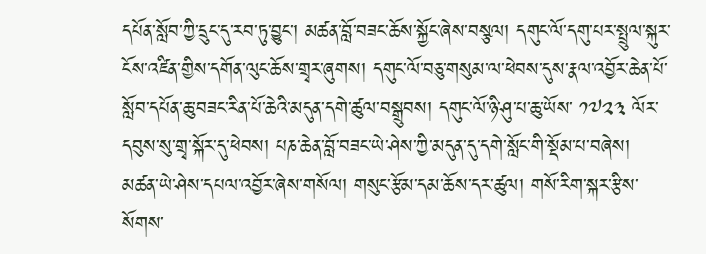དཔོན་སློབ་ཀྱི་དྲུང་དུ་རབ་ཏུ་བྱུང་། མཚན་བློ་བཟང་ཆོས་སྐྱོང་ཞེས་བསྩལ། དགུང་ལོ་དགུ་པར་སྤྲུལ་སྐུར་ངོས་འཛིན་གྱིས་དགོན་ལུང་ཆོས་གྲྭར་ཞུགས། དགུང་ལོ་བཅུ་གསུམ་ལ་ཕེབས་དུས་རྣལ་འབྱོར་ཆེན་པོ་སློབ་དཔོན་ཆུ་བཟང་རིན་པོ་ཆེའི་མདུན་དགེ་ཚུལ་བསྒྲུབས། དགུང་ལོ་ཉི་ཤུ་པ་ཆུ་ཡོས་ ༡༧༢༣ ལོར་དབུས་སུ་གྲྭ་སྐོར་དུ་ཕེབས། པཎ་ཆེན་བློ་བཟང་ཡེ་ཤེས་ཀྱི་མདུན་དུ་དགེ་སློང་གི་སྡོམ་པ་བཞེས། མཚན་ཡེ་ཤེས་དཔལ་འབྱོར་ཞེས་གསོལ། གསུང་རྩོམ་དམ་ཆོས་དར་ཚུལ། གསོ་རིག་སྐར་རྩིས་སོགས་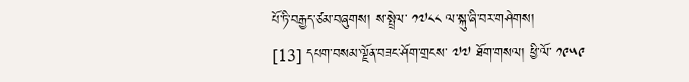པོ་ཏི་བརྒྱད་ཙམ་བཞུགས། ས་སྤྲེལ་ ༡༧༨༨ ལ་སྐུ་ཞི་བར་གཤེགས།
[13] དཔག་བསམ་ལྗོན་བཟང་ཤོག་གྲངས་ ༧༧ ཐོག་གསལ། ཕྱི་ལོ་ ༡༩༥༩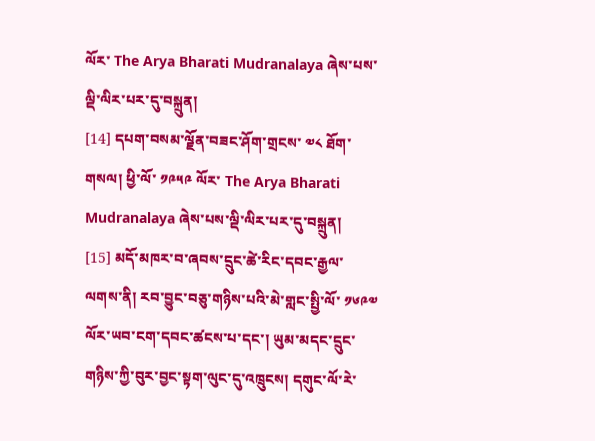ལོར་ The Arya Bharati Mudranalaya ཞེས་པས་ལྡི་ལིར་པར་དུ་བསྐྲུན།
[14] དཔག་བསམ་ལྗོན་བཟང་ཤོག་གྲངས་ ༧༨ ཐོག་གསལ། ཕྱི་ལོ་ ༡༩༥༩ ལོར་ The Arya Bharati Mudranalaya ཞེས་པས་ལྡི་ལིར་པར་དུ་བསྐྲུན།
[15] མདོ་མཁར་བ་ཞབས་དྲུང་ཚེ་རིང་དབང་རྒྱལ་ལགས་ནི། རབ་བྱུང་བཅུ་གཉིས་པའི་མེ་གླང་སྤྱི་ལོ་ ༡༦༩༧ ལོར་ཡབ་ངག་དབང་ཚངས་པ་དང་། ཡུམ་མདང་དྲུང་གཉིས་ཀྱི་བུར་བྱང་སྟག་ལུང་དུ་འཁྲུངས། དགུང་ལོ་རེ་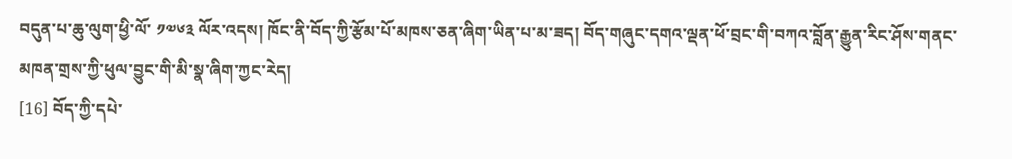བདུན་པ་ཆུ་ལུག་ཕྱི་ལོ་ ༡༧༦༣ ལོར་འདས། ཁོང་ནི་བོད་ཀྱི་རྩོམ་པོ་མཁས་ཅན་ཞིག་ཡིན་པ་མ་ཟད། བོད་གཞུང་དགའ་ལྡན་ཕོ་བྲང་གི་བཀའ་བློན་རྒྱུན་རིང་ཤོས་གནང་མཁན་གྲས་ཀྱི་ཕུལ་བྱུང་གི་མི་སྣ་ཞིག་ཀྱང་རེད།
[16] བོད་ཀྱི་དཔེ་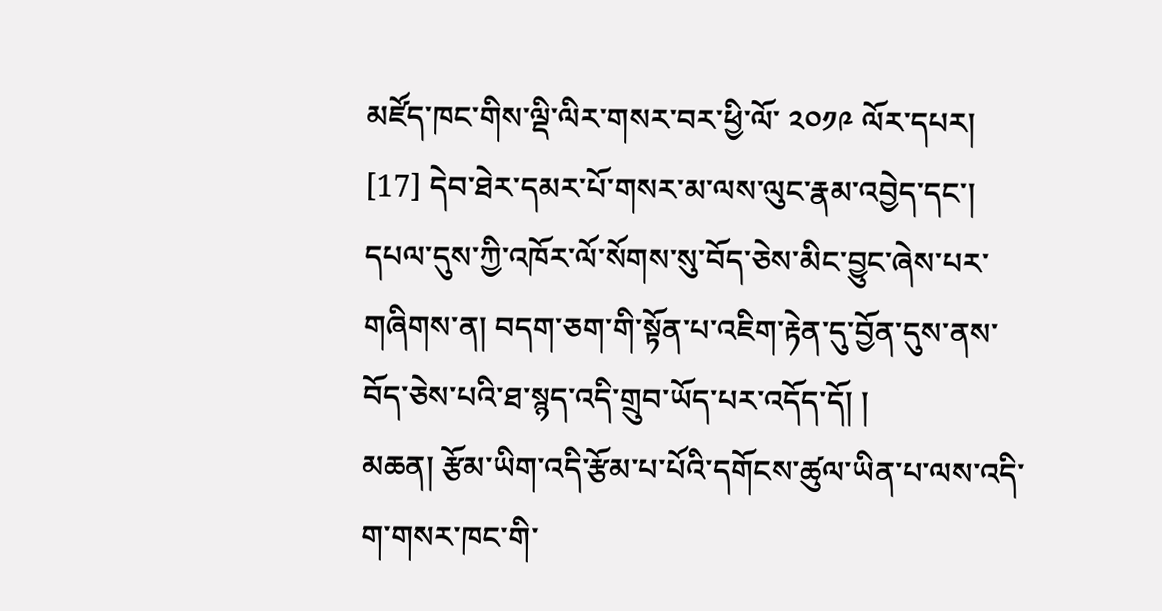མཛོད་ཁང་གིས་ལྡི་ལིར་གསར་བར་ཕྱི་ལོ་ ༢༠༡༩ ལོར་དཔར།
[17] དེབ་ཐེར་དམར་པོ་གསར་མ་ལས་ལུང་རྣམ་འབྱེད་དང་། དཔལ་དུས་ཀྱི་འཁོར་ལོ་སོགས་སུ་བོད་ཅེས་མིང་བྱུང་ཞེས་པར་གཞིགས་ན། བདག་ཅག་གི་སྟོན་པ་འཇིག་རྟེན་དུ་བྱོན་དུས་ནས་བོད་ཅེས་པའི་ཐ་སྙད་འདི་གྲུབ་ཡོད་པར་འདོད་དོ། །
མཆན། རྩོམ་ཡིག་འདི་རྩོམ་པ་པོའི་དགོངས་ཚུལ་ཡིན་པ་ལས་འདི་ག་གསར་ཁང་གི་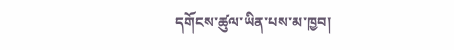དགོངས་ཚུལ་ཡིན་པས་མ་ཁྱབ།